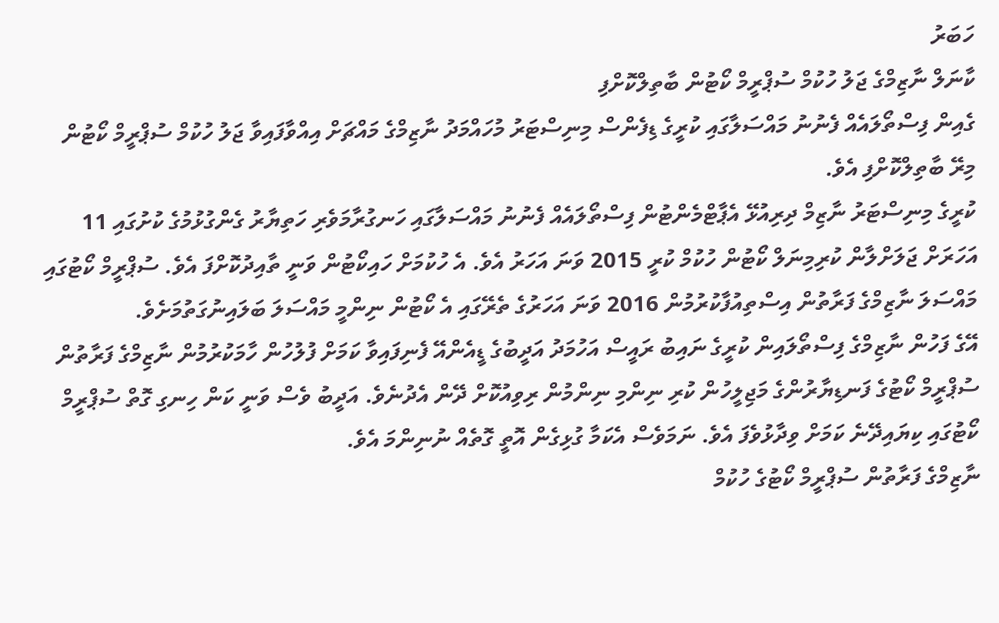ހަބަރު
ކާނަލް ނާޒިމްގެ ޖަލު ހުކުމް ސުޕްރީމް ކޯޓުން ބާތިލްކޮށްފި
ގެއިން ފިސްތޯލައެއް ފެނުނު މައްސަލާގައި ކުރީގެ ޑިފެންސް މިނިސްޓަރު މުހައްމަދު ނާޒިމްގެ މައްޗަށް އިއްވާފައިވާ ޖަލު ހުކުމް ސުޕްރީމް ކޯޓުން މިރޭ ބާތިލްކޮށްފި އެވެ.
ކުރީގެ މިނިސްޓަރު ނާޒިމް ދިރިއުޅޭ އެޕާޓްމެންޓުން ފިސްތޯލައެއް ފެނުނު މައްސަލާގައި ހަނގުރާމަވެރި ހަތިޔާރު ގެންގުޅުމުގެ ކުށުގައި 11 އަހަރަށް ޖަލަށްލާން ކުރިމިނަލް ކޯޓުން ހުކުމް ކުރީ 2015 ވަނަ އަހަރު އެވެ. އެ ހުކުމަށް ހައިކޯޓުން ވަނީ ތާއިދުކޮށްފަ އެވެ. ސުޕްރީމް ކޯޓުގައި މައްސަލަ ނާޒިމްގެ ފަރާތުން އިސްތިއުފާކުރުމުން 2016 ވަނަ އަހަރުގެ ތެރޭގައި އެ ކޯޓުން ނިންމީ މައްސަލަ ބަލައިނުގަތުމަށެވެ.
އޭގެ ފަހުން ނާޒިމްގެ ފިސްތޯލައިން ކުރީގެ ނައިބު ރައީސް އަހުމަދު އަދީބުގެ ޑީއެންއޭ ފެނިފައިވާ ކަމަށް ފުލުހުން ހާމަކުރުމުން ނާޒިމްގެ ފަރާތުން ސުޕްރީމް ކޯޓުގެ ފަނޑިޔާރުންގެ މަޖިލީހުން ކުރި ނިންމި ނިންމުން ރިވިއުކޮށް ދޭން އެދުނެވެ. އަދީބު ވެސް ވަނީ ކަން ހިނގި ގޮތް ސުޕްރީމް ކޯޓުގައި ކިޔައިދޭނެ ކަމަށް ވިދާޅުވެފަ އެވެ. ނަމަވެސް އެކަމާ ގުޅިގެން އޮތީ ގޮތެއް ނުނިންމަ އެވެ.
ނާޒިމްގެ ފަރާތުން ސުޕްރީމް ކޯޓުގެ ހުކުމް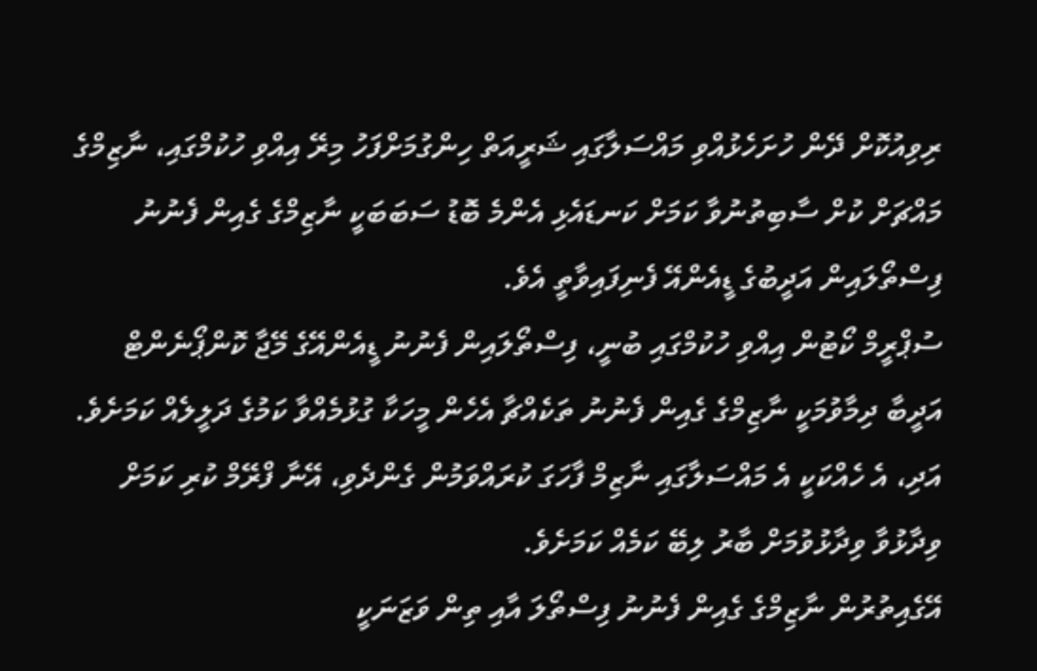ރިވިއުކޮށް ދޭން ހުށަހެޅުއްވި މައްސަލާގައި ޝަރީއަތް ހިންގުމަށްފަހު މިރޭ އިއްވި ހުކުމްގައި، ނާޒިމްގެ މައްޗަށް ކުށް ސާބިތުނުވާ ކަމަށް ކަނޑައެޅި އެންމެ ބޮޑު ސަބަބަކީ ނާޒިމްގެ ގެއިން ފެނުނު ފިސްތޯލައިން އަދީބުގެ ޑީއެންއޭ ފެނިފައިވާތީ އެވެ.
ސުޕްރީމް ކޯޓުން އިއްވި ހުކުމްގައި ބުނީ، ފިސްތޯލައިން ފެނުނު ޑީއެންއޭގެ މޭޖާ ކޮންޕޯނެންޓް އަދީބާ ދިމާވުމަކީ ނާޒިމްގެ ގެއިން ފެނުނު ތަކެއްޗާ އެހެން މީހަކާ ގުޅުމެއްވާ ކަމުގެ ދަލީލެއް ކަމަށެވެ. އަދި، އެ ހެއްކަކީ އެ މައްސަލާގައި ނާޒިމް ފާހަގަ ކުރައްވަމުން ގެންދެވި، އޭނާ ފްރޭމް ކުރި ކަމަށް ވިދާޅުވާ ވިދާޅުވުމަށް ބާރު ލިބޭ ކަމެއް ކަމަށެވެ.
އޭގެއިތުރުން ނާޒިމްގެ ގެއިން ފެނުނު ފިސްތޯލަ އާއި ތިން ވަޒަނަކީ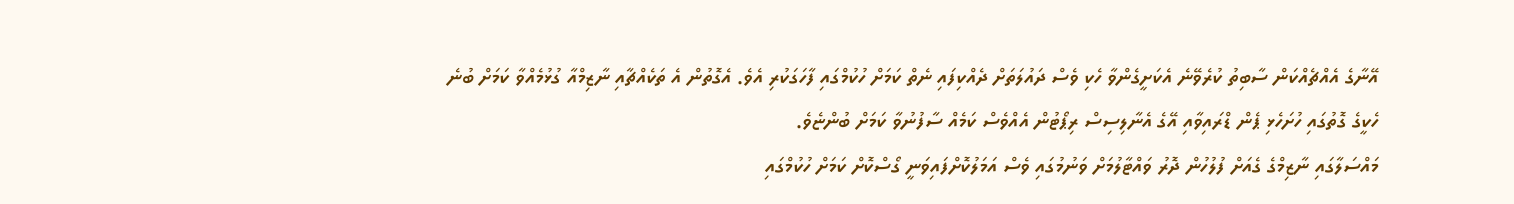އޭނާގެ އެއްޗެއްކަން ސާބިތު ކުރެވޭނެ އެކަށީގެންވާ ހެކި ވެސް ދައުލަތަށް ދެއްކިފައި ނެތް ކަމަށް ހުކުމްގައި ފާހަގަކުރި އެވެ. އެގޮތުން އެ ތަކެއްޗާއި ނާޒިމްއާ ގުޅުމެއްވާ ކަމަށް ބުނެ ހެކީގެ ގޮތުގައި ހުށަހެޅި ޕެން ޑްރައިވާއި އޭގެ އެނާލިސިސް ރިޕޯޓުން އެއްވެސް ކަމެއް ސާފުނުވާ ކަމަށް ބުންޏެވެ.
މައްސަލާގައި ނާޒިމްގެ ގެއަށް ފުލުހުން ދޮރު ވައްޓާލުމަށް ވަނުމުގައި ވެސް އަމަލުކޮށްފައިވަނީ ގޯސްކޮށް ކަމަށް ހުކުމްގައި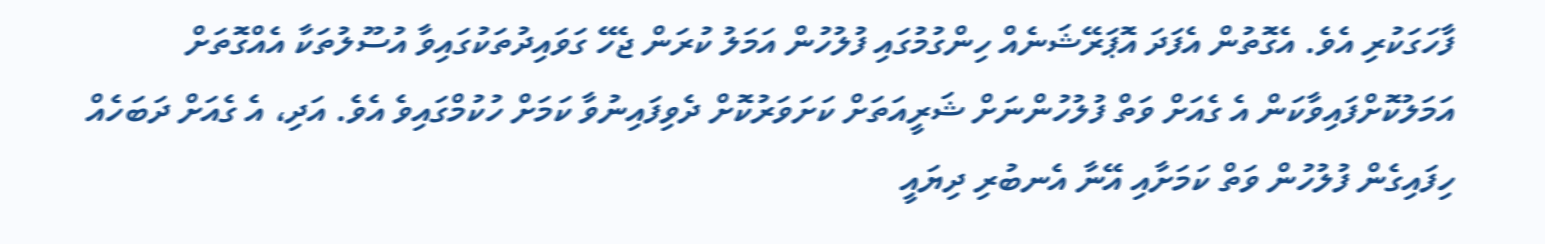ފާހަގަކުރި އެވެ. އެގޮތުން އެފަދަ އޮޕަރޭޝަނެއް ހިންގުމުގައި ފުލުހުން އަމަލު ކުރަން ޖެހޭ ގަވައިދުތަކުގައިވާ އުސޫލުތަކާ އެއްގޮތަށް އަމަލުކޮށްފައިވާކަން އެ ގެއަށް ވަތް ފުލުހުންނަށް ޝަރީއަތަށް ކަށަވަރުކޮށް ދެވިފައިނުވާ ކަމަށް ހުކުމްގައިވެ އެވެ. އަދި، އެ ގެއަށް ދަބަހެއް ހިފައިގެން ފުލުހުން ވަތް ކަމަށާއި އޭނާ އެނބުރި ދިޔައީ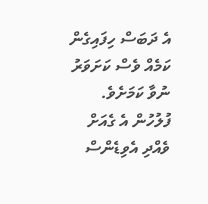އެ ދަބަސް ހިފައިގެން ކަމެއް ވެސް ކަށަވަރު ނުވާ ކަމަށެވެ. ފުލުހުން އެ ގެއަށް ވެއްދި އެވިޑެންސް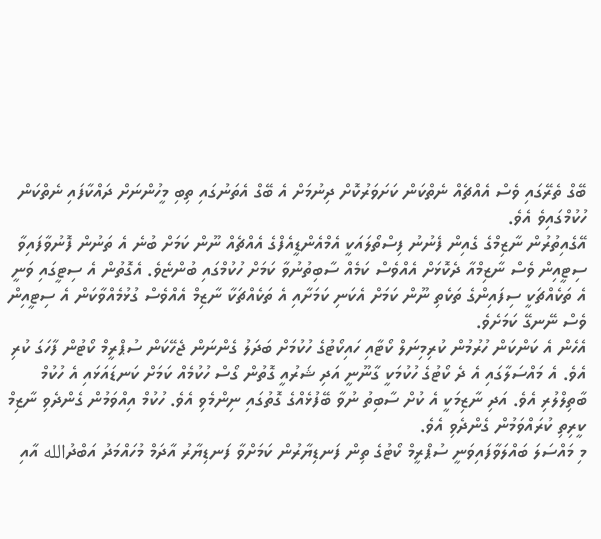ބޭގް ތެރޭގައި ވެސް އެއްޗެއް ނެތްކަން ކަށަވަރުކޮށް ދިނުމަށް އެ ބޭގް އެތަނުގައި ތިބި މީހުންނަށް ދައްކާފައި ނެތްކަން ހުކުމްގައިވެ އެވެ.
އޭގެއިތުރުން ނާޒިމްގެ ގެއިން ފެނުނު ފިސްތޯލައަކީ އެމްއެންޑީއެފްގެ އެއްޗެއް ނޫން ކަމަށް ބުނެ އެ ތަނުން ފޮނުވާފައިވާ ސިޓީއިން ވެސް ނާޒިމްއާ ދެކޮޅަށް އެއްވެސް ކަމެއް ސާބިތުނުވާ ކަމަށް ހުކުމްގައި ބުންޏެވެ. އެގޮތުން އެ ސިޓީގައި ވަނީ އެ ތަކެއްޗަކީ ސިފައިންގެ ތަކެތި ނޫން ކަމަށް އެކަނި ކަމަށާއި އެ ތަކެއްޗަކާ ނާޒިމް އެއްވެސް ގުޅުމެއްވާކަން އެ ސިޓީއިން ވެސް ނޭނގޭ ކަމަށެވެ.
އެހެން އެ ކަންކަން ހުރުމުން ކުރިމިނަލް ކޯޓާއި ހައިކޯޓުގެ ހުކުމަށް ބަދަލު ގެންނަން ޖެހޭކަން ސުޕްރީމް ކޯޓުން ފާހަގަ ކުރި އެވެ. އެ މައްސަލާގައި އެ ދެ ކޯޓުގެ ހުކުމަކީ ގާނޫނީ އަދި ޝަރުއީ ގޮތުން ގޯސް ހުކުމެއް ކަމަށް ކަނޑައަޅައި އެ ހުކުމް ބާތިލްލުރި އެވެ. އަދި ނާޒިމަކީ އެ ކުށް ސާބިތު ނުވާ ބޭފުޅެއްގެ ގޮތުގައި ނިންމެވި އެވެ. ހުކުމް އިއްވަމުން ގެންދެވި ނާޒިމް ކީރިތި ކުރައްވަމުން ގެންދެވި އެވެ.
މި މައްސަލަ ބައްލަވާފައިވަނީ ސުޕްރީމް ކޯޓުގެ ތިން ފަނޑިޔާރުން ކަމަށްވާ ފަނޑިޔާރު އާދަމް މުހައްމަދު އަބްދުالله އާއި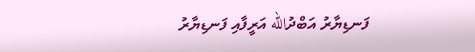ފަނޑިޔާރު އަބްދުالله އަރީފާއި ފަނޑިޔާރު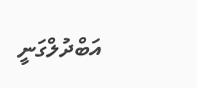އަބްދުލްގަނީ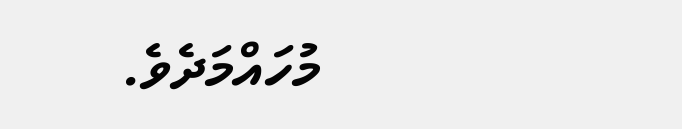މުހައްމަދެވެ.